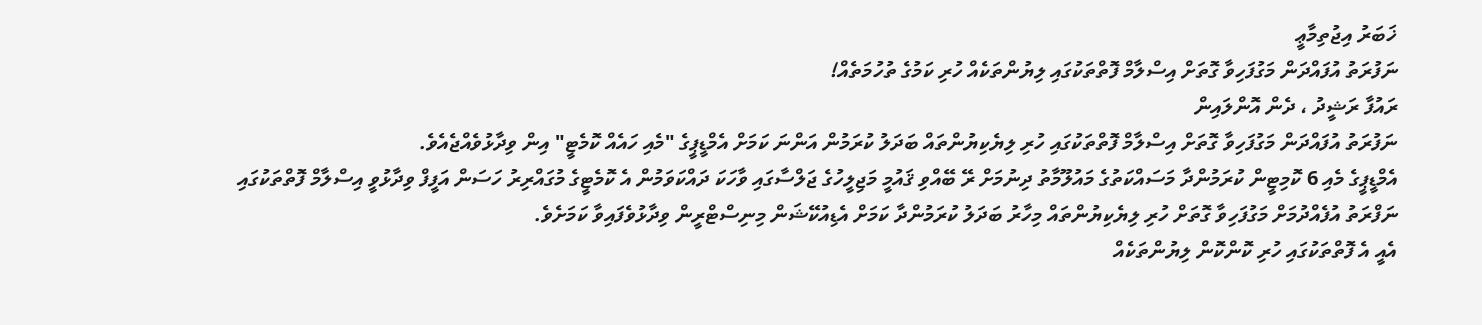ޚަބަރު އިޖުތިމާޢީ
ނަފުރަތު އުފައްދަން މަގުފަހިވާ ގޮތަށް އިސްލާމް ފޮތްތަކުގައި ލިޔުންތަކެއް ހުރި ކަމުގެ ތުހުމަތެއް!
ރައުފާ ރަޝީދު ، ދެން އޮންލައިން
ނަފުރަތު އުފައްދަން މަގުފަހިވާ ގޮތަށް އިސްލާމް ފޮތްތަކުގައި ހުރި ލިޔެކިޔުންތައް ބަދަލު ކުރަމުން އަންނަ ކަމަށް އެމްޑީޕީގެ "މެއި ހައެއް ކޮމެޓީ" އިން ވިދާޅުވެއްޖެއެވެ.
އެމްޑީޕީގެ މެއި 6 ކޮމިޓީން ކުރަމުންދާ މަސައްކަތުގެ މައުލޫމާތު ދިނުމަށް ރޭ ބޭއްވި ޤައުމީ މަޖިލީހުގެ ޖަލްސާގައި ވާހަކަ ދައްކަވަމުން އެ ކޮމެޓީގެ މުގައްރިރު ހަސަން އަފީފް ވިދާޅުވީ އިސްލާމް ފޮތްތަކުގައި ނަފްރަތު އުފެއްދުމަށް މަގުފަހިވާ ގޮތަށް ހުރި ލިޔެކިޔުންތައް މިހާރު ބަދަލު ކުރަމުންދާ ކަމަށް އެޑިއުކޭޝަން މިނިސްޓްރީން ވިދާޅުވެފައިވާ ކަމަށެވެ.
އެއީ އެ ފޮތްތަކުގައި ހުރި ކޮންކޮން ލިޔުންތަކެއް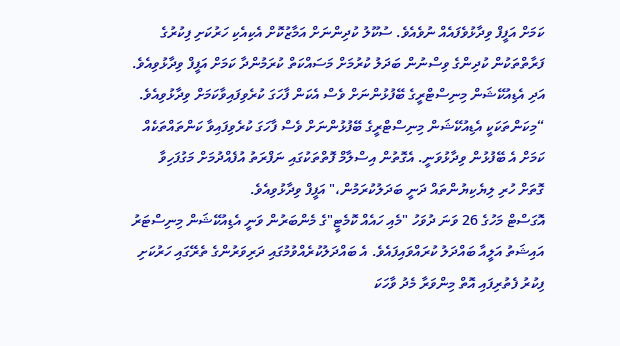ކަމަށް އަފީފް ވިދާޅުވެފައެއް ނުވެއެވެ. ސުކޫލު ކުދިންނަށް އަމާޒުކޮށް އެކިއެކި ހަރުކަށި ފިކުރުގެ ފަރާތްތަކުން ކުދިންގެ ވިސްނުން ބަދަލު ކުރުމަށް މަސައްކަތް ކުރަމުންދާ ކަމަށް އަފީފް ވިދާޅުވިއެވެ. އަދި އެޑިއުކޭޝަން މިނިސްޓްރީގެ ބޭފުޅުންނަށް ވެސް އެކަން ފާހަގަ ކުރެވިފައިވާކަމަށް ވިދާޅުވިއެވެ.
“މިކަންތަކަކީ އެޑިއުކޭޝަން މިނިސްޓްރީގެ ބޭފުޅުންނަށް ވެސް ފާހަގަ ކުރެވިފައިވާ ކަންތައްތަކެއް ކަމަށް އެ ބޭފުޅުން ވިދާޅުވަނީ. އެގޮތުން އިސްލާމް ފޮތްތަކުގައި ނަފްރަތު އުފެއްދުމަށް މަގުފަހިވާ ގޮތަށް ހުރި ލިޔެކިޔުންތައް ދަނީ ބަދަލުކުރަމުން،" އަފީފް ވިދާޅުވިއެވެ.
އޮގަސްޓް މަހުގެ 26 ވަނަ ދުވަހު "މެއި ހައެއް ކޮމެޓީ"ގެ މެންބަރުން ވަނީ އެޑިއުކޭޝަން މިނިސްޓަރު އައިޝަތު އަލީއާ ބައްދަލު ކުރައްވައިފައެވެ. އެ ބައްދަލުކުރެއްވުމުގައި ދަރިވަރުންގެ ތެރޭގައި ހަރުކަށި ފިކުރު ފެތުރިފައި އޮތް މިންވަރާ މެދު ވާހަކަ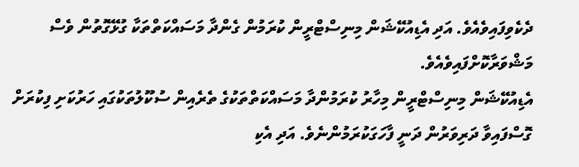ދެކެވިފައިވެއެވެ. އަދި އެޑިއުކޭޝަން މިނިސްޓްރީން ކުރަމުން ގެންދާ މަސައްކަތްތަކާ ގުޅޭގޮތުން ވެސް މަޝްވަރާކޮށްފައިވެއެވެ.
އެޑިއުކޭޝަން މިނިސްޓްރީން މިހާރު ކުރަމުންދާ މަސައްކަތްތަކުގެ ތެރެއިން ސުކޫލުތަކުގައި ހަރުކަށި ފިކުރަށް ގޮސްފައިވާ ދަރިވަރުން ދަނީ ފާހަގަކުރަމުންނެވެ. އަދި އެކި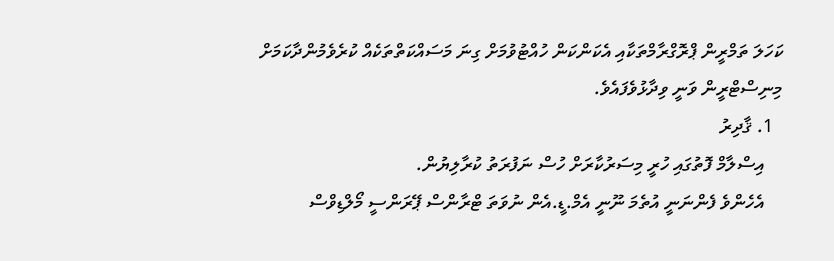ކަހަލަ ތަމްރީން ޕްރޮގްރާމްތަކާއި އެކަންކަން ހުއްޓުވުމަށް ގިނަ މަސައްކަތްތަކެއް ކުރެވެމުންދާކަމަށް މިނިސްޓްރީން ވަނީ ވިދާޅުވެފައެވެ.
  1. ޤާދިރު
    އިސްލާމް ފޮތުގައި ހުރީ މިސަރުކާރަށް ހުސް ނަފުރަތު ކުރާލިޔުން.
    އެހެންވެ ފެންނަނީ އުތެމަ ނޫނީ އެމް.ޑީ.އެން ނުވަތަ ޓްރާންސް ޕޭރަންސީ މޯލްޑިވްސް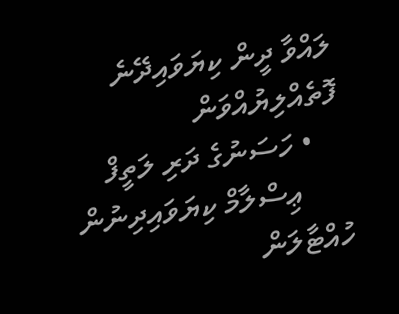ލައްވާ ދީން ކިޔަވައިދޭނެ ފޮތެއްލިޔުއްވަން
    • ހަސަނުގެ ދަރި ލަތީފް
      ޢިސްލާމް ކިޔަވައިދިނުން ހުއްޓާލަން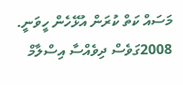މަސައް ކަތް ކުރަން އުޅޭހެން ހީވަނީ. 2008ގަވެސް ދިވެއްސާ އިސްލާމް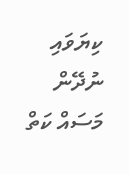ކިޔަވައި ނުދޭން މަސައް ކަތް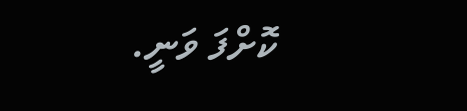ކޮށްފަ ވަނީ.